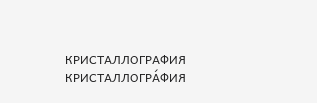КРИСТАЛЛОГРАФИЯ
КРИСТАЛЛОГРА́ФИЯ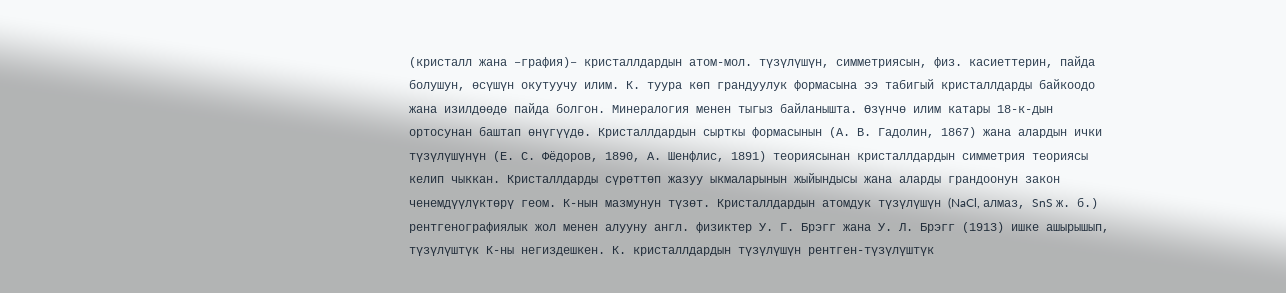(кристалл жана –графия)– кристаллдардын атом-мол. түзүлүшүн, симметриясын, физ. касиеттерин, пайда болушун, өсүшүн окутуучу илим. К. туура көп грандуулук формасына ээ табигый кристаллдарды байкоодо жана изилдөөдө пайда болгон. Минералогия менен тыгыз байланышта. Өзүнчө илим катары 18-к-дын ортосунан баштап өнүгүүдө. Кристаллдардын сырткы формасынын (А. В. Гадолин, 1867) жана алардын ички түзүлүшүнүн (Е. С. Фёдоров, 1890, А. Шенфлис, 1891) теориясынан кристаллдардын симметрия теориясы келип чыккан. Кристаллдарды сүрөттөп жазуу ыкмаларынын жыйындысы жана аларды грандоонун закон ченемдүүлүктөрү геом. К-нын мазмунун түзөт. Кристаллдардын атомдук түзүлүшүн (NaCl, алмаз, SnS ж. б.) рентгенографиялык жол менен алууну англ. физиктер У. Г. Брэгг жана У. Л. Брэгг (1913) ишке ашырышып, түзүлүштүк К-ны негиздешкен. К. кристаллдардын түзүлүшүн рентген-түзүлүштүк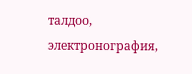талдоо, электронография,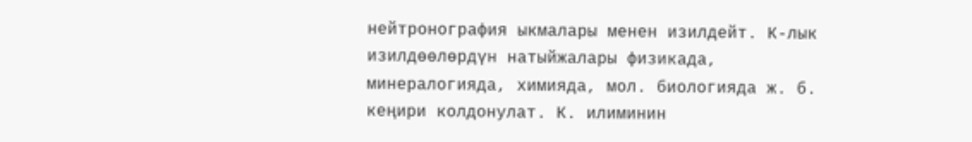нейтронография ыкмалары менен изилдейт. К-лык изилдөөлөрдүн натыйжалары физикада, минералогияда, химияда, мол. биологияда ж. б. кеңири колдонулат. К. илиминин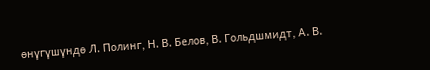өнүгүшүндө Л. Полинг, Н. В. Белов, В. Гольдшмидт, А. В.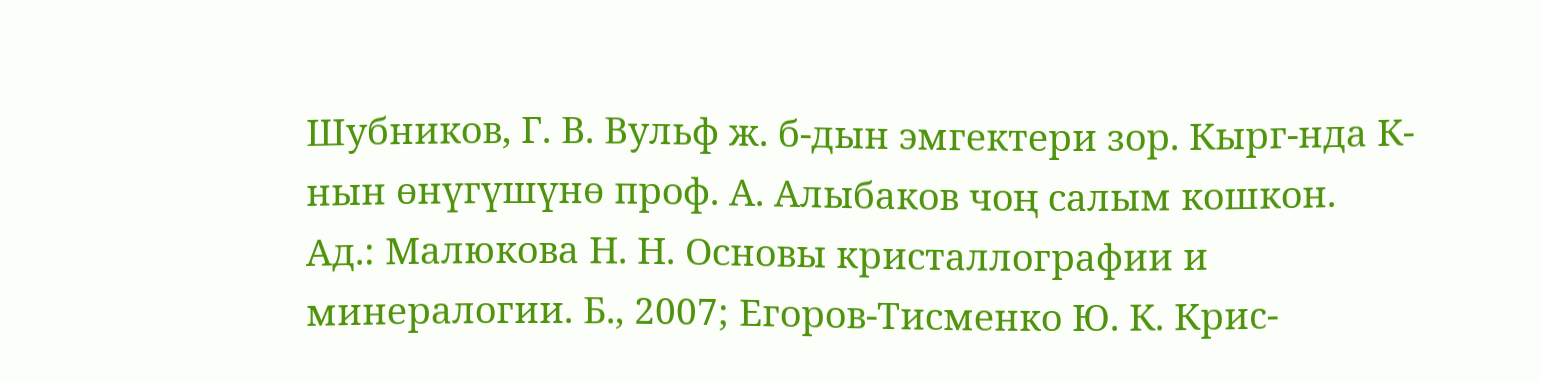Шубников, Г. В. Вульф ж. б-дын эмгектери зор. Кырг-нда К-нын өнүгүшүнө проф. А. Алыбаков чоң салым кошкон.
Ад.: Малюкова Н. Н. Основы кристаллографии и минералогии. Б., 2007; Егоров-Тисменко Ю. К. Криc-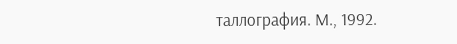таллография. М., 1992.